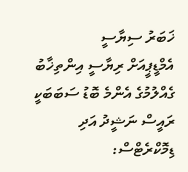ޚަބަރު ސިޔާސީ
އެމްޑީޕީއަށް ރިޔާސީ އިންތިޚާބު ގެއްލުމުގެ އެންމެ ބޮޑު ސަބަބަކީ ރައީސް ނަޝީދު އަދި ޑިމޮކްރެޓްސް: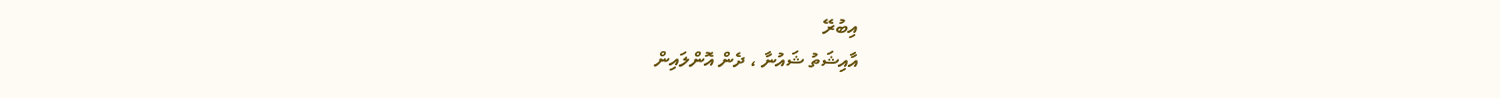އިބުރޭ
އާއިޝަތު ޝައުނާ ، ދެން އޮންލައިން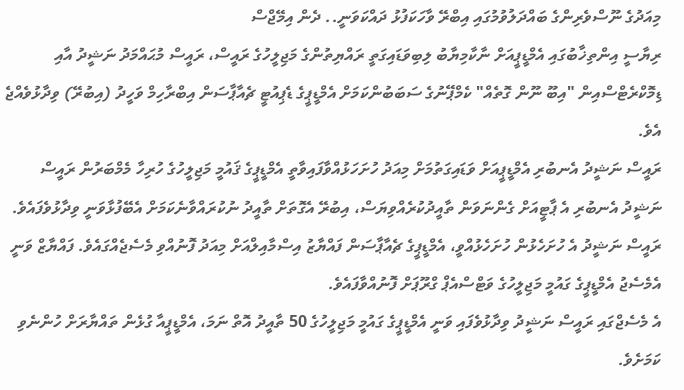މިއަދުގެ ނޫސްވެރިންގެ ބައްދަލުވުމުގައި އިބްރޭ ވާހަކަފުޅު ދައްކަވަނީ.. ދެން އިމޭޖްސް
ރިޔާސީ އިންތިޚާބުގައި އެމްޑީޕީއަށް ނާކާމިޔާބު ލިބިވަޑައިގަތީ ރައްޔިތުންގެ މަޖިލީހުގެ ރައީސް، ރައީސް މުޙައްމަދު ނަޝީދު އާއި ޑިމޮކްރެޓްސްއިން "އިބޫ ނޫން ގޮތެއް" ކެމްޕޭނުގެ ސަބަބުންކަމަށް އެމްޑީޕީގެ ޑެޕިއުޓީ ޗެއާޕާސަން އިބްރާހިމް ވަހީދު (އިބުރޭ) ވިދާޅުވެއްޖެ އެވެ.
ރައީސް ނަޝީދު އެނބުރި އެމްޑީޕީއަށް ވަޑައިގަތުމަށް މިއަދު ހުށަހަޅުއްވާފައިވާތީ އެމްޑީޕީގެ ޤައުމީ މަޖިލީހުގެ ހުރިހާ މެމްބަރުން ރައީސް ނަޝީދު އެނބުރި އެ ޕާޓީއަށް ގެންނަވަން ތާއީދުކުރެއްވިޔަސް، އިބުރޭ އެގޮތަށް ތާއީދު ނުކުރައްވާނެކަމަށް އެބޭފުޅާވަނީ ވިދާޅުވެފައެވެ.
ރައީސް ނަޝީދު އެ ހުށަހެޅުން ހުށަހެޅުއްވީ، އެމްޑީޕީގެ ޗެއާޕާސަން ފައްޔާޒު އިސްމާއިލްއަށް މިއަދު ފޮނުއްވި މެސެޖެއްގައެވެ. ފައްޔާޒް ވަނީ އެމެސެޖު އެމްޑީޕީގެ ގައުމީ މަޖިލީހުގެ ވަޓްސްއެޕް ގްރޫޕަށް ފޮނުއްވާފައެވެ.
އެ މެސެޖްގައި ރައީސް ނަޝީދު ވިދާޅުވެފައި ވަނީ އެމްޑީޕީގެ ގައުމީ މަޖިލީހުގެ 50 ތާއީދު އޮތް ނަމަ، އެމްޑީޕީއާ ގުޅެން ތައްޔާރަށް ހުންނެވި ކަމަށެވެ.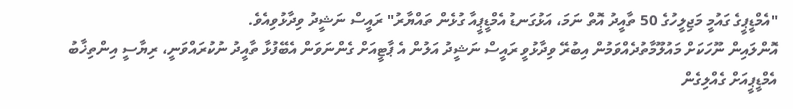"އެމްޑީޕީގެ ގައުމީ މަޖިލީހުގެ 50 ތާއީދު އޮތް ނަމަ، އަޅުގަނޑު އެމްޑީޕީއާ ގުޅެން ތައްޔާރު" ރައީސް ނަޝީދު ވިދާޅުވިއެވެ.
އޮންލައިން ނޫހަކަށް މައުލޫމާތުދެއްވަމުން އިބުރޭ ވިދާޅުވީ ރައީސް ނަޝީދު އަލުން އެ ޕާޓީއަށް ގެންނަވަން އެބޭފުޅާ ތާއީދު ނުކުރައްވަނީ، ރިޔާސީ އިންތިޚާބު އެމްޑީޕީއަށް ގެއްލިގެން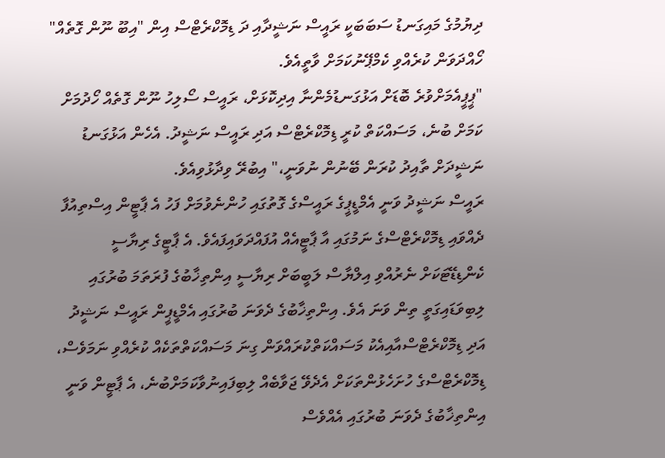ދިޔުމުގެ މައިގަނޑު ސަބަބަކީ ރައީސް ނަޝީދާއި ދަ ޑިމޮކްރެޓްސް އިން "އިބޫ ނޫން ގޮތެއް" ހޯއްދަވަން ކުރެއްވި ކެމްޕޭނުކަމަށް ވާތީއެވެ.
"ޕީޕީއެމަށްވުރެ ބޮޑަށް އަޅުގަނޑުމެންނާ އިދިކޮޅަށް، ރައީސް ސޯލިހު ނޫން ގޮތެއް ހޯދުމަށް ކަމަށް ބުނެ، މަސައްކަތް ކުރީ ޑިމޮކްރެޓްސް އަދި ރައީސް ނަޝީދު. އެހެން އަޅުގަނޑު ނަޝީދަށް ތާއިދު ކުރަން ބޭނުން ނުވަނީ،" އިބުރޭ ވިދާޅުވިއެވެ.
ރައީސް ނަޝީދު ވަނީ އެމްޑީޕީގެ ރައީސްގެ ގޮތުގައި ހުންނެވުމަށް ފަހު އެ ޕާޓީން އިސްތިއުފާ ދެއްވައި ޑިމޮކްރެޓްސްގެ ނަމުގައި އާ ޕާޓީއެއް އުފައްދަވައިފައެވެ. އެ ޕާޓީގެ ރިޔާސީ ކެންޑިޑޭޓަކަށް ނެރުއްވި އިލްޔާސް ލަބީބަށް ރިޔާސީ އިންތިޚާބުގެ ފުރަތަމަ ބުރުގައި ލިބިވަޑައިގަތީ ތިން ވަނަ އެވެ. އިންތިޚާބުގެ ދެވަނަ ބުރުގައި އެމްޑީޕީން ރައީސް ނަޝީދު އަދި ޑިމޮކްރެޓްސްއާއިއެކު މަސައްކަތްކުރައްވަން ގިނަ މަސައްކަތްތަކެއް ކުރެއްވި ނަމަވެސް، ޑިމޮކްރެޓްސްގެ ހުށަހެޅުންތަކަށް އެދެވޭ ޖަވާބެއް ލިބިފައިނުވާކަމަށްބުނެ، އެ ޕާޓީން ވަނީ އިންތިޚާބުގެ ދެވަނަ ބުރުގައި އެއްވެސް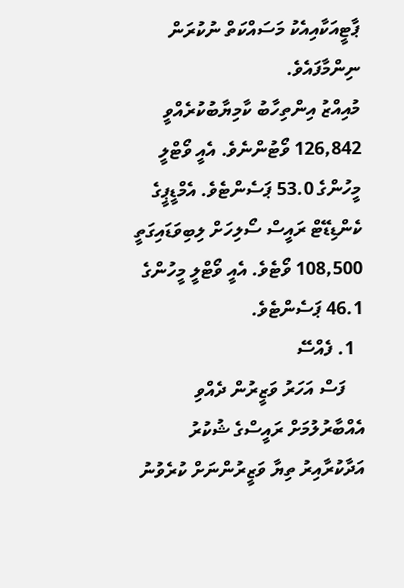ޕާޓީއަކާއިއެކު މަސައްކަތް ނުކުރަން ނިންމާފައެވެ.
މުއިއްޒު އިންތިހާބު ކާމިޔާބުކުރެއްވީ 126,842 ވޯޓުންނެވެ. އެއީ ވޯޓްލީ މީހުންގެ 53.0 ޕަސެންޓެވެ. އެމްޑީޕީގެ ކެންޑިޑޭޓް ރައީސް ސޯލިހަށް ލިބިވަޑައިގަތީ 108,500 ވޯޓެވެ. އެއީ ވޯޓްލީ މީހުންގެ 46.1 ޕަސެންޓެވެ.
  1. ފެއްސޭ
    ފަސް އަހަރު ވަޒީރުން ދެއްވި އެއްބާރުލުމަށް ރައީސްގެ ޝުކުރު އަދާކުރާއިރު ތިޔާ ވަޒީރުންނަށް ކުރެވުނު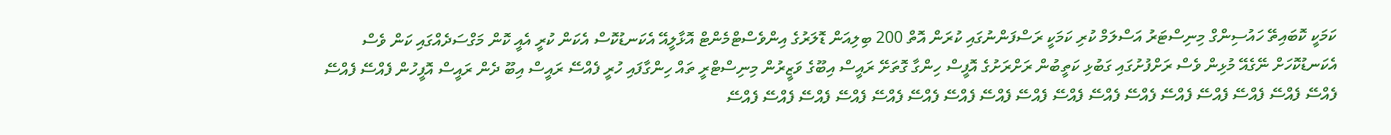ކަމަކީ ކޮބައިތޭ ހައުސިންގް މިނިސްޓަރު އަސްލަމް ކުރި ކަމަކީ ރަސްފަންނުގައި ކުރަން އޮތް 200 ބިލިއަން ޑޮލަރުގެ އިންވެސްޓްމެންޓް އޮޅާލީއޭ އެކަނޑުކޮސް އެކަން ކުރީ އެއީ ކޮން މަގްސަދެއްގައި ކަން ވެސް އެކަނޑުކޮހަށް ނޭގެއޭ މުޅިން ވެސް ރަށްފުށުގައި ގަބުޅި ކަތީބުން ރަށްރަށުގެ އޮފީސް ހިންގާ ގޮތަށޭ ރައީސް އިބޫގެ ވަޒީރުން މިނިސްޓްރީ ތައް ހިންގާފައި ހުރީ ފެއްސޭ ރައީސް އިބޫ ދެން ރައީސް އޮފީހުން ފެއްސޭ ފެއްސޭ ފެއްސޭ ފެއްސޭ ފެއްސޭ ފެއްސޭ ފެއްސޭ ފެއްސޭ ފެއްސޭ ފެއްސޭ ފެއްސޭ ފެއްސޭ ފެއްސޭ ފެއްސޭ ފެއްސޭ ފެއްސޭ ފެއްސޭ ފެއްސޭ ފެއްސޭ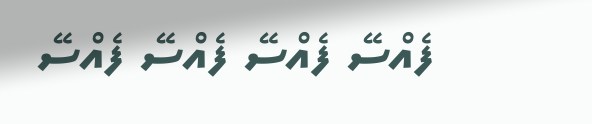ފެއްސޭ ފެއްސޭ ފެއްސޭ ފެއްސޭ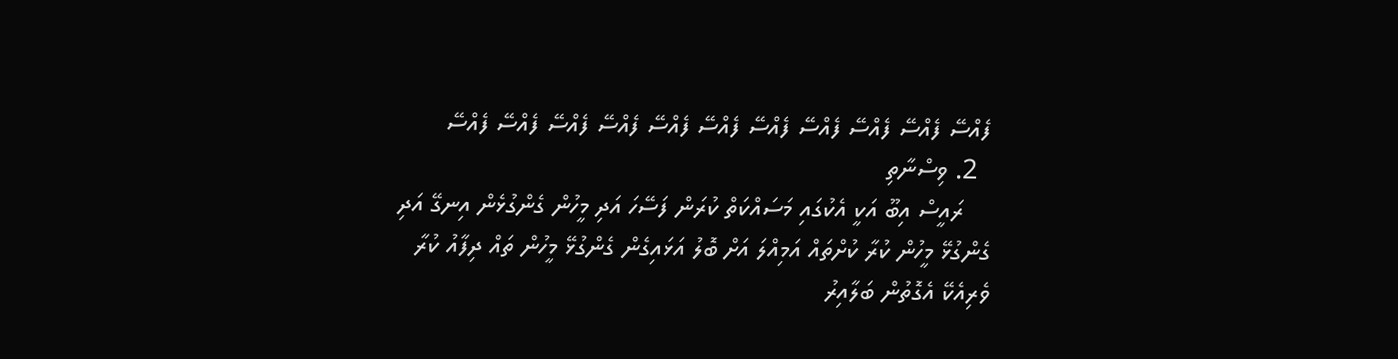ފެއްސޭ ފެއްސޭ ފެއްސޭ ފެއްސޭ ފެއްސޭ ފެއްސޭ ފެއްސޭ ފެއްސޭ ފެއްސޭ ފެއްސޭ ފެއްސޭ
  2. ވިސްނާތި
    ރައީސް އިބޫ އަކީ އެކުގައި މަސައްކަތް ކުރަން ފަސޭހަ އަދި މީހުން ގެންގުޅެން އިނގޭ އަދި ގެންގުޅޭ މީހުން ކުރާ ކުށްތައް އަމިއްލަ އަށް ބޮލު އަޅައިގެން ގެންގުޅޭ މީހުން ތައް ދިފާއު ކުރާ ވެރިއެކޭ އެގޮތުން ބަލާއިރު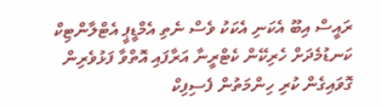ރައީސް އިބޫ އެކަނި އެކަކު ވެސް ނެތި އެމްޑީޕީ އެޓްލާންޓިކް ކަނޑުމެދަށް ހެރިކޭން ކެޓްރީނާ އަރާފައި އޮތްވާ ފަޅުވެރިން ގޮވައިގެން ކުރި ހިންމަތުން ފެސިފިކް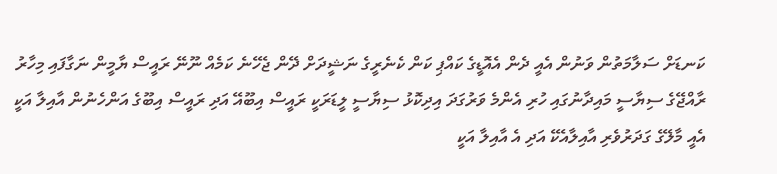ކަނޑަށް ސަލާމަތުން ވަނުން އެއީ ދެން އެއޮޑީގެ ކައްޕި ކަން ކެނެރީގެ ނަޝީދަށް ދޭން ޖެހޭނެ ކަމެއް ނޫނޭ ރައީސް ޔާމީން ނަގާފައި މިހާރު ރާއްޖޭގެ ސިޔާސީ މައިދާނުގައި ހުރި އެންމެ ވަރުގަދަ އިދިކޮޅު ސިޔާސީ ލީޑަރަކީ ރައީސް އިބޫއޭ އަދި ރައީސް އިބޫގެ އަންހެނުން އާއިލާ އަކީ އެއީ މާލޭގެ ގަދަރުވެރި އާއިލާއެކޭ އަދި އެ އާއިލާ އަކީ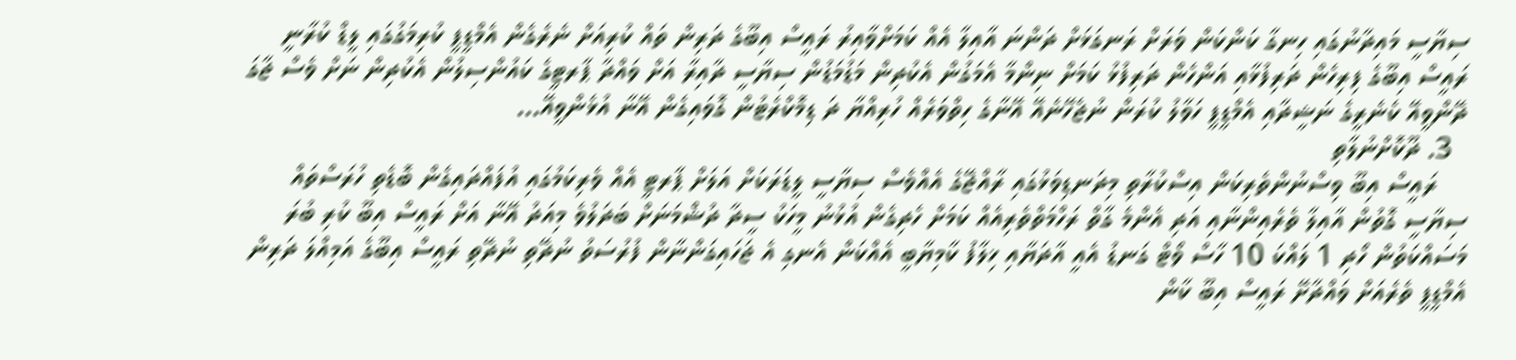ސިޔާސީ މައިދާނުގައި ހިނގާ ކަންކަން ވަރަށް ރަނގަޅަށް ދަންނަ އާއިލާ އެއް ކަމަށްވާއިރު ރައީސް އިބޫގެ ދަރިން ތައް ކުރިއަށް ނެރެގެން އެމްޑީޕީ ކުރިމަގުގައި ލީޑް ކުރާނީ ރައީސް އިބޫގެ ފިރިހެން ދަރިފުޅާއި އަންހެން ދަރިފުޅު ކަމަށް ނިންމާ އެމަގުން އެކުދިން މަޑުމަޑުން ސިޔާސީ ދާއިރާ އަށް ވައްދާ ޕާރޓީގެ ކައުންސިލުން އެކުދިން ނަށް ވެސް ޖާގަ ދޭންވީއޭ ކެނެރީގެ ނަޝީދާއި އެމްޑީޕީ ހަވާލު ކުރަން ނުޖެހޭނެއޭ އޭނާގެ ހިތްވަރެއް ހުރިއްޔާ ދަ ޑިމޮކްރެޓުން ގޮވައިގެން އޭނާ އުޅެންވީއޭ…
  3. ދޫކޮށްނުލާތި
    ރައީސް އިބޫ ވިސްނުންތެރިކަން އިސްކުރާތި މިދަނޑިވަޅުގައި ރާއްޖޭގެ އެއްވެސް ސިޔާސީ ލީޑަރަކަށް އަލަށް ޕާރޓީ އެއް ވެރިކަމުގައި އުފައްދައިގެން ބޮޑެތި ހުރަސްތައް ސިޔާސީ ގޮތުން އާއިލާ ތެރެއިންނާއި އަދި އެންމެ ގާތް ރަހްމަތްތެރިއެއް ކަމަށް ހެދިގެން އުޅުނު މީހަކު ސީދާ ދުޝްމަނަށް ބަދަލުވެ މިއަދު އޭނާ އަށް ރައީސް އިބޫ ކުރި ބުރަ މަސައްކަތުން ހޯދި 1 ލައްކަ 10 ހާސް ވޯޓް ގަނޑު އެއީ އާދަޔާއި ޚިލާފު ކާމިޔާބީ އެއްކަން އެނގި އެ ޖަހައިގަންނާން ފުރުސަތު ނުދޭތި ނުދޭތި ރައީސް އިބޫގެ އަމިއްލަ ދަރިން އެމްޑީޕީ ތެރެއަށް ވައްދާށޭ ރައީސް އިބޫ ކާން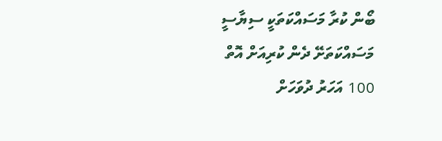ބޯން ކުރާ މަސައްކަތަކީ ސިޔާސީ މަސައްކަތަށޭ ދެން ކުރިއަށް އޮތް 100 އަހަރު ދުވަހަށް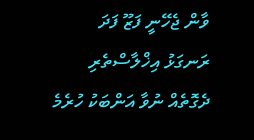ވާން ޖެހޭނީ ފަޒޫ ފަދަ ރަނގަޅު އިޚްލާސްތެރި ދެގޮތެއް ނުވާ އަންބަކު ހުރެމެ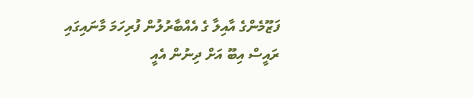ފަޒޫމެންގެ އާއިލާ ގެ އެއްބާރުލުން ފުރިހަމަ މާނައިގައި ރައީސް އިބޫ އަށް ދިނުން އެއީ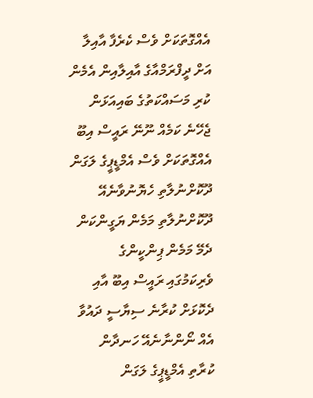އެއްގޮތަކަށް ވެސް ކެރެފާ އާއިލާ އަށް ދީފްރަމްއާގެ އާއިލާއިން އެމެން ކުރި މަސައްކަތުގެ ބައިއަޅަން ޖެހޭނެ ކަމެއް ނޫނޭ ރައީސް އިބޫ އެއްގޮތަކަށް ވެސް އެމްޑީޕީގެ ލަގަން ދޫކޮށްނުލާތި ހެޔޮނުވާނެއޭ ދޫކޮށްނުލާތި މަމެން ޔަގީންކަން ދެމޭ މަމެން ޕިންކީންގެ ވެރިކަމުގައި ރައީސް އިބޫ އާއި ދެކޮޅަށް ކުރާނެ ސިޔާސީ ދައުވާ އެއް ނޯންނާނެއޭ ހަނދާން ކުރާތި އެމްޑީޕީގެ ލަގަން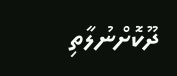ދޫކޮށްނުލާތި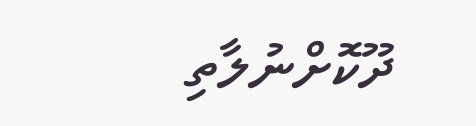ދޫކޮށްނުލާތި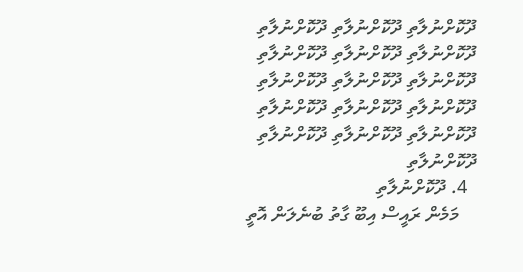ދޫކޮށްނުލާތި ދޫކޮށްނުލާތި ދޫކޮށްނުލާތި ދޫކޮށްނުލާތި ދޫކޮށްނުލާތި ދޫކޮށްނުލާތި ދޫކޮށްނުލާތި ދޫކޮށްނުލާތި ދޫކޮށްނުލާތި ދޫކޮށްނުލާތި ދޫކޮށްނުލާތި ދޫކޮށްނުލާތި ދޫކޮށްނުލާތި ދޫކޮށްނުލާތި ދޫކޮށްނުލާތި ދޫކޮށްނުލާތި
  4. ދޫކޮށްނުލާތި
    މަމެން ރައީސް އިބޫ ގާތު ބުނެލަން އޮތީ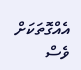އެއްގޮތަކަށް ވެސް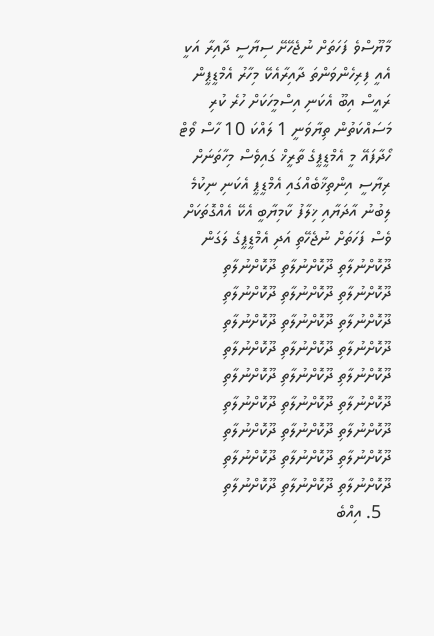މާޔޫސްވެ ފަހަތަށް ނުޖެހޭށޭ ސިޔާސީ ދާއިރާ އަކީ އެއީ ފިރިހެންވަންތަ ދާއިރާއެކޭ މިހާރު އެމްޑީޕީން ރައީސް އިބޫ އެކަނި އިސްމީހަކަށް ހުރެ ކުރި މަސައްކަތުން ތިޔާވަނީ 1 ލައްކަ 10 ހާސް ވޯޓް ހޯދާފައޭ މީ އެމްޑީޕީގެ ތާރީޚް ގައިވެސް މިހާތަނަށް ރިޔާސީ އިންތިޚާބެއްގައި އެމްޑީޕީ އެކަނި ނިކުމެ ލިބުނު އާދަޔާއި ޚިލާފު ކާމިޔާބީ އެކޭ އެއްގޮތަކަށް ވެސް ފަހަތަށް ނުޖެހޭތި އަދި އެމްޑީޕީގެ ލަގަން ދޫކޮށްނުލާތި ދޫކޮށްނުލާތި ދޫކޮށްނުލާތި ދޫކޮށްނުލާތި ދޫކޮށްނުލާތި ދޫކޮށްނުލާތި ދޫކޮށްނުލާތި ދޫކޮށްނުލާތި ދޫކޮށްނުލާތި ދޫކޮށްނުލާތި ދޫކޮށްނުލާތި ދޫކޮށްނުލާތި ދޫކޮށްނުލާތި ދޫކޮށްނުލާތި ދޫކޮށްނުލާތި ދޫކޮށްނުލާތި ދޫކޮށްނުލާތި ދޫކޮށްނުލާތި ދޫކޮށްނުލާތި ދޫކޮށްނުލާތި ދޫކޮށްނުލާތި ދޫކޮށްނުލާތި ދޫކޮށްނުލާތި ދޫކޮށްނުލާތި ދޫކޮށްނުލާތި ދޫކޮށްނުލާތި ދޫކޮށްނުލާތި
  5. އިއްބެ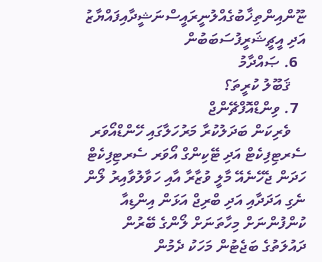ޏޫންއިންތިޚާބުގެއްލުނީރައީސްނަޝީދާއިފައްޔާޒު އަދި އީޗީޝަރީފުސަބަބުން
  6. ޞައްދާމު
    ޤަބޫލު ކުރީތަ؟
  7. ވިންޑްއޮފްޗޭންޖް
    ވެރިކަން ބަދަލުކުރާ މަރުހަލާގައި ހޭންޑްއޯވަރ ސެރޓިފިކެޓް އަދި ޓޭކިންގް އޯވަރ ސެރޓިފިކެޓް ހަދަން ޖެހޭނެއޭ މާލީ ވުޒާރާ އާއި ހަވާލުވާއިރު ލޯން ނެގި އަދަދާއި އަދި ބްރިޖް އަޅަން އިންޑިއާ ކުންފުންނަށް މިހާތަނަށް ލޯންގެ ބޭރުން ދައުލަތުގެ ބަޖެޓުން މަހަކު ދެމުން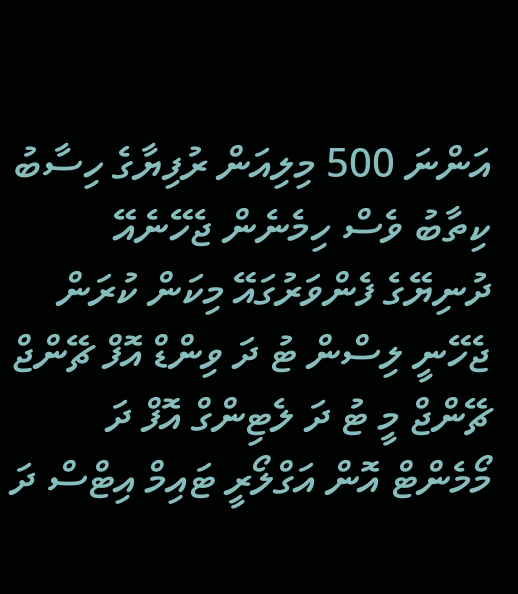އަންނަ 500 މިލިއަން ރުފިޔާގެ ހިސާބު ކިތާބު ވެސް ހިމެނެން ޖެހޭނެއޭ ދުނިޔޭގެ ފެންވަރުގައޭ މިކަން ކުރަން ޖެހޭނީ ލިސްން ޓު ދަ ވިންޑް އޮފް ޗޭންޖް ޗޭންޖް މީ ޓު ދަ ލެޓިންގް އޮފް ދަ މޯމެންޓް އޮން އަގްލޯރީ ޓައިމް އިޓްސް ދަ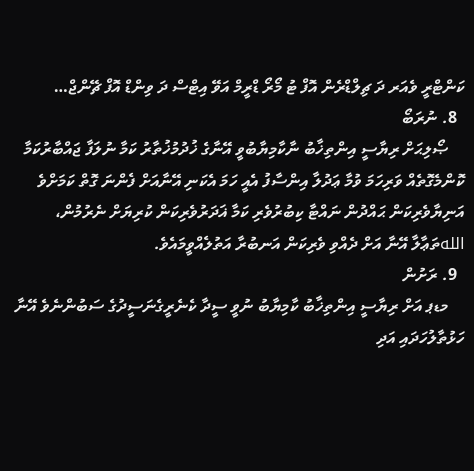ކަންޓްރީ ވެއަރ ދަ ޗިލްޑްރެން އޮފް ޓު މޯރޯ ޑްރީމް އަވޭ އިޓްސް ދަ ވިންޑް އޮފް ޗޭންޖް…
  8. ނުރަބޯ
    ޞޯލިޙަށް ރިޔާސީ އިންތިޚާބު ނާކާމިޔާބުވީ އޭނާގެ ޚުދުމުޚުތާރު ކަމާ ނުލަފާ ޖައްބާރުކަމާ ކޮންމެގޮތެއް ވަރިހަމަ ވުމާ ޢަދުލާ އިންސާފު އެއީ ހަމަ އެކަނި އޭނާއަށް ފެންނަ ގޮތް ކަމަށްވެ އަނިޔާވެރިކަން ޙައްދުން ނައްޓާ ކިބުރުވެރި ކަމާ ޣަދަރުވެރިކަން ކުރިޔަށް ނެރުމުން، اللهތަޢާލާ އޭނާ އަށް ދެއްވި ވެރިކަން އަނބުރާ އަތުލެއްވީމައެވެ.
  9. ރަށުން
    މޑޕ އަށް ރިޔާސީ އިންތިޚާބު ކާމިޔާބު ނުވީ ސީދާ ކެނެރީގެނަސީދުގެ ސަބުންނެވެ އޭނާ ހަޅުތާލުހަދައި އަދި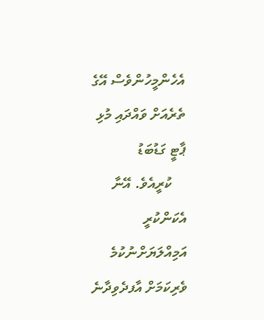އެހެންމީހުންވެސް އޭގެ ތެރެއަށް ވައްދައި މުޅި ޕާޓީ ގަޑުބަޑު
    ކުރީއެވެ. އޭނާ އެކަންކުރީ އަމިއްލަޔަށްނުކުމެ ވެރިކަމަށް އާފދެވިދާނެ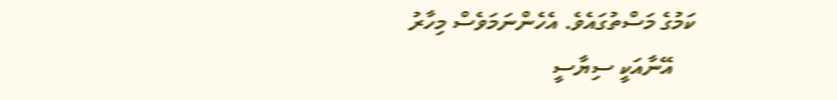ކަމުގެ މަސްތުގައެވެ. އެހެންނަމަވެސް މިހާރު
    އޭނާއަކީ ސިޔާސީ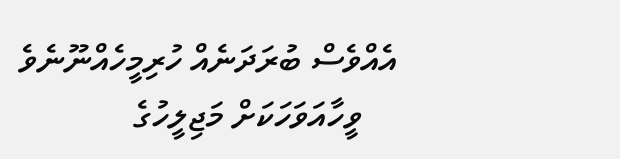އެއްވެސް ބުރަދަނެއް ހުރިމީހެއްނޫނެވެ
    ވީހާއަވަހަކަށް މަޖިލީހުގެ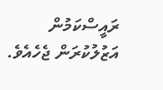ރައީސްކަމުން އަޒުލުކުރަން ޖެހެއެވެ.